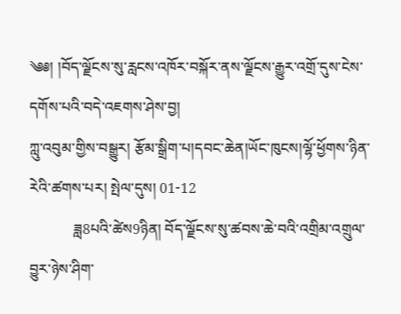༄༅། །བོད་ལྗོངས་སུ་རླངས་འཁོར་བསྐོར་ནས་ལྗོངས་རྒྱུར་འགྲོ་དུས་ངེས་དགོས་པའི་བདེ་འཇགས་ཤེས་བྱ།
ཀླུ་འབུམ་གྱིས་བསྒྱུར། རྩོམ་སྒྲིག་པ།དབང་ཆེན།ཡོང་ཁུངས།ལྷོ་ཕྱོགས་ཉིན་རེའི་ཚགས་པར། སྤེལ་དུས། 01-12
            ཟླ8པའི་ཚེས9ཉིན། བོད་ལྗོངས་སུ་ཚབས་ཆེ་བའི་འགྲིམ་འགྲུལ་བྱུར་ཉེས་ཤིག་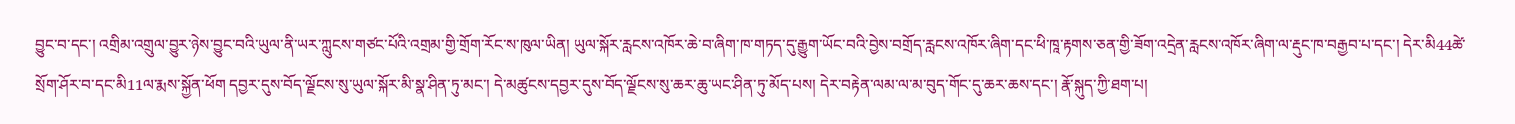བྱུང་བ་དང་། འགྲིམ་འགྲུལ་བྱུར་ཉེས་བྱུང་བའི་ཡུལ་ནི་ཡར་ཀླུངས་གཙང་པོའི་འགྲམ་གྱི་གྲོག་རོང་ས་ཁུལ་ཡིན། ཡུལ་སྐོར་རླངས་འཁོར་ཆེ་བ་ཞིག་ཁ་གཏད་དུ་རྒྱུག་ཡོང་བའི་བྱེས་བགྲོད་རླངས་འཁོར་ཞིག་དང་ཕི་ཁཱ་རྟགས་ཅན་གྱི་ཟོག་འདྲེན་རླངས་འཁོར་ཞིག་ལ་རྡུང་ཁ་བརྒྱབ་པ་དང་། དེར་མི44ཚེ་སྲོག་ཤོར་བ་དང་མི11ལ་རྨས་སྐྱོན་ཕོག དབྱར་དུས་བོད་ལྗོངས་སུ་ཡུལ་སྐོར་མི་སྣ་ཤིན་ཏུ་མང་། དེ་མཚུངས་དབྱར་དུས་བོད་ལྗོངས་སུ་ཆར་ཆུ་ཡང་ཤིན་ཏུ་མོད་པས། དེར་བརྟེན་ལམ་ལ་མ་བུད་གོང་དུ་ཆར་ཆས་དང་། རྣོ་སྐུད་ཀྱི་ཐག་པ།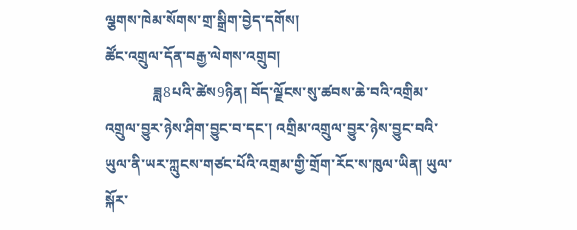ལྕགས་ཁེམ་སོགས་གྲ་སྒྲིག་བྱེད་དགོས།
ཚོང་འགྲུལ་དོན་བརྒྱ་ལེགས་འགྲུབ།
             ཟླ8པའི་ཚེས9ཉིན། བོད་ལྗོངས་སུ་ཚབས་ཆེ་བའི་འགྲིམ་འགྲུལ་བྱུར་ཉེས་ཤིག་བྱུང་བ་དང་། འགྲིམ་འགྲུལ་བྱུར་ཉེས་བྱུང་བའི་ཡུལ་ནི་ཡར་ཀླུངས་གཙང་པོའི་འགྲམ་གྱི་གྲོག་རོང་ས་ཁུལ་ཡིན། ཡུལ་སྐོར་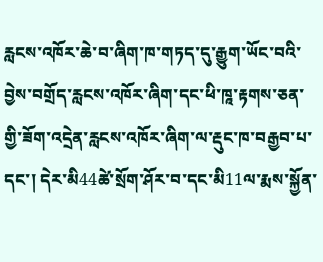རླངས་འཁོར་ཆེ་བ་ཞིག་ཁ་གཏད་དུ་རྒྱུག་ཡོང་བའི་བྱེས་བགྲོད་རླངས་འཁོར་ཞིག་དང་ཕི་ཁཱ་རྟགས་ཅན་གྱི་ཟོག་འདྲེན་རླངས་འཁོར་ཞིག་ལ་རྡུང་ཁ་བརྒྱབ་པ་དང་། དེར་མི44ཚེ་སྲོག་ཤོར་བ་དང་མི11ལ་རྨས་སྐྱོན་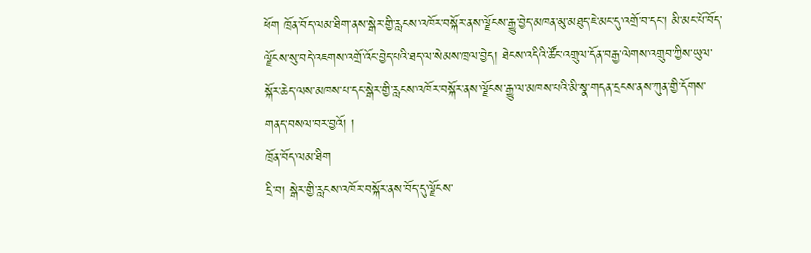ཕོག ཁྲོན་བོད་ལམ་ཐིག་ནས་སྒེར་གྱི་རླངས་འཁོར་བསྐོར་ནས་ལྗོངས་རྒྱུ་བྱེད་མཁན་མུ་མཐུད་ཇེ་མང་དུ་འགྲོ་བ་དང་། མི་མང་པོ་བོད་ལྗོངས་སུ་བདེ་འཇགས་འགྲོ་འོང་བྱེད་པའི་ཐད་ལ་སེམས་ཁྲལ་བྱེད། ཐེངས་འདིའི་ཚོང་འགྲུལ་དོན་བརྒྱ་ལེགས་འགྲུབ་ཀྱིས་ཡུལ་སྐོར་ཆེད་ལས་མཁས་པ་དང་སྒེར་གྱི་རླངས་འཁོར་བསྐོར་ནས་ལྗོངས་རྒྱུ་ལ་མཁས་པའི་མི་སྣ་གདན་དྲངས་ནས་ཀུན་གྱི་དོགས་གནད་བསལ་བར་བྱའོ། །
ཁྲོན་བོད་ལམ་ཐིག
དྲི་བ། སྒེར་གྱི་རླངས་འཁོར་བསྐོར་ནས་བོད་དུ་ལྗོངས་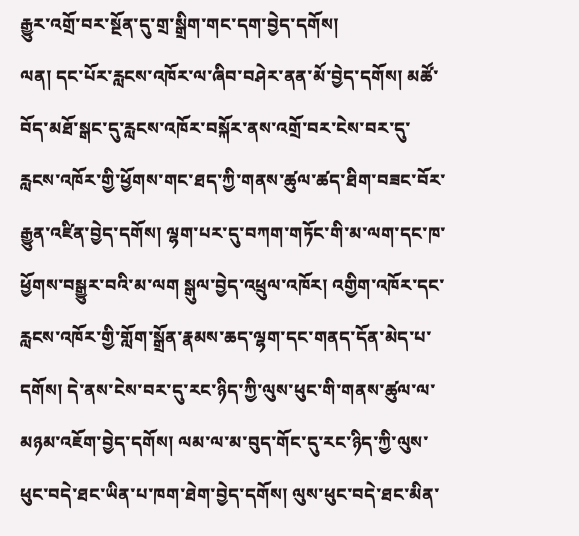རྒྱུར་འགྲོ་བར་སྔོན་དུ་གྲ་སྒྲིག་གང་དག་བྱེད་དགོས།
ལན། དང་པོར་རླངས་འཁོར་ལ་ཞིབ་བཤེར་ནན་མོ་བྱེད་དགོས། མཚོ་བོད་མཐོ་སྒང་དུ་རླངས་འཁོར་བསྐོར་ནས་འགྲོ་བར་ངེས་བར་དུ་རླངས་འཁོར་གྱི་ཕྱོགས་གང་ཐད་ཀྱི་གནས་ཚུལ་ཚད་ཐིག་བཟང་བོར་རྒྱུན་འཛིན་བྱེད་དགོས། ལྷག་པར་དུ་བཀག་གཏོང་གི་མ་ལག་དང་ཁ་ཕྱོགས་བསྒྱུར་བའི་མ་ལག སྒུལ་བྱེད་འཕྲུལ་འཁོར། འགྱིག་འཁོར་དང་རླངས་འཁོར་གྱི་གློག་སྒྲོན་རྣམས་ཆད་ལྷག་དང་གནད་དོན་མེད་པ་དགོས། དེ་ནས་ངེས་བར་དུ་རང་ཉིད་ཀྱི་ལུས་ཕུང་གི་གནས་ཚུལ་ལ་མཉམ་འཇོག་བྱེད་དགོས། ལམ་ལ་མ་བུད་གོང་དུ་རང་ཉིད་ཀྱི་ལུས་ཕུང་བདེ་ཐང་ཡིན་པ་ཁག་ཐེག་བྱེད་དགོས། ལུས་ཕུང་བདེ་ཐང་མིན་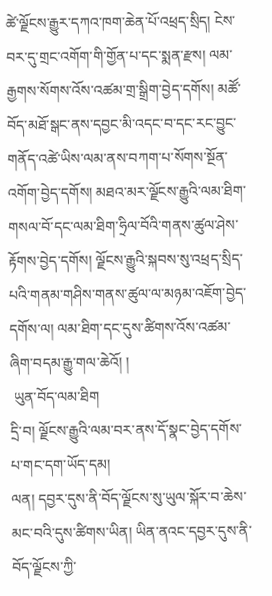ཚེ་ལྗོངས་རྒྱུར་དཀའ་ཁག་ཆེན་པོ་འཕྲད་སྲིད། ངེས་བར་དུ་གྲང་འགོག་གི་གྱོན་པ་དང་སྨན་རྫས། ལམ་རྒྱགས་སོགས་འོས་འཚམ་གྲ་སྒྲིག་བྱེད་དགོས། མཚོ་བོད་མཐོ་སྒང་ནས་དབྱང་མི་འདང་བ་དང་རང་བྱུང་གནོད་འཚེ་ཡིས་ལམ་ནས་བཀག་པ་སོགས་སྔོན་འགོག་བྱེད་དགོས། མཐའ་མར་ལྗོངས་རྒྱུའི་ལམ་ཐིག་གསལ་བོ་དང་ལམ་ཐིག་ཧྲིལ་བོའི་གནས་ཚུལ་ཤེས་རྟོགས་བྱེད་དགོས། ལྗོངས་རྒྱུའི་སྐབས་སུ་འཕྲད་སྲིད་པའི་གནམ་གཤིས་གནས་ཚུལ་ལ་མཉམ་འཇོག་བྱེད་དགོས་ལ། ལམ་ཐིག་དང་དུས་ཚིགས་འོས་འཚམ་ཞིག་བདམ་རྒྱུ་གལ་ཆེའོ། །
 ཡུན་བོད་ལམ་ཐིག
དྲི་བ། ལྗོངས་རྒྱུའི་ལམ་བར་ནས་དོ་སྣང་བྱེད་དགོས་པ་གང་དག་ཡོད་དམ།
ལན། དབྱར་དུས་ནི་བོད་ལྗོངས་སུ་ཡུལ་སྐོར་བ་ཆེས་མང་བའི་དུས་ཚིགས་ཡིན། ཡིན་ནའང་དབྱར་དུས་ནི་བོད་ལྗོངས་ཀྱི་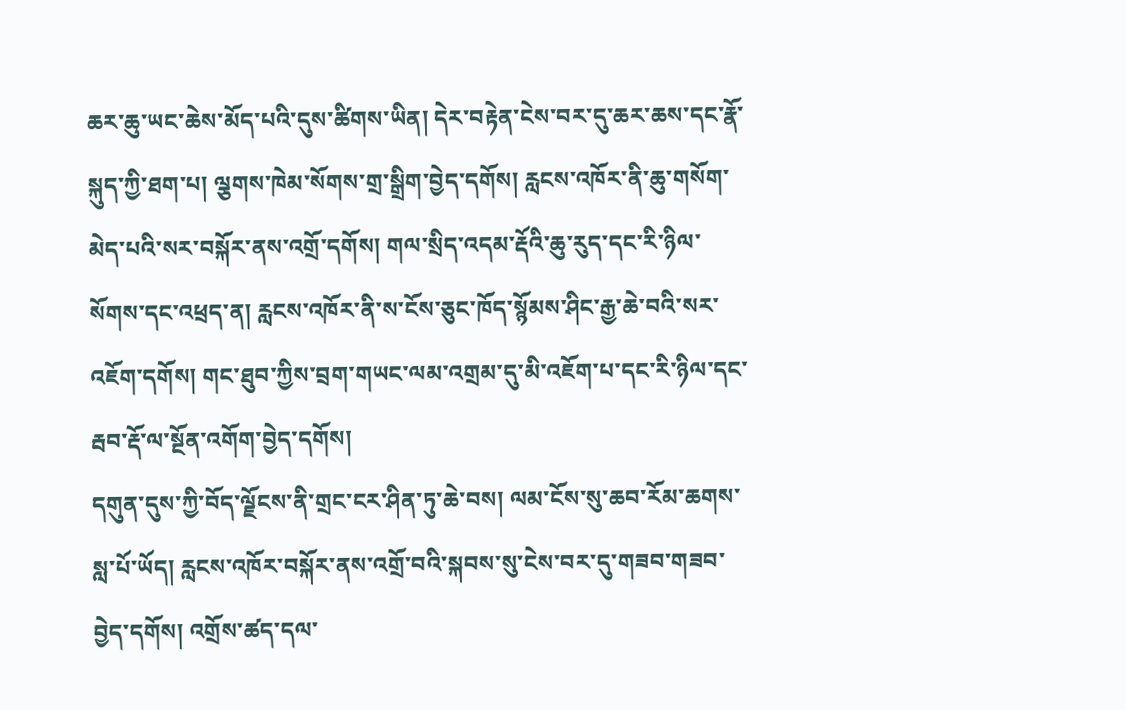ཆར་ཆུ་ཡང་ཆེས་མོད་པའི་དུས་ཚིགས་ཡིན། དེར་བརྟེན་ངེས་བར་དུ་ཆར་ཆས་དང་རྣོ་སྐུད་ཀྱི་ཐག་པ། ལྕགས་ཁེམ་སོགས་གྲ་སྒྲིག་བྱེད་དགོས། རླངས་འཁོར་ནི་ཆུ་གསོག་མེད་པའི་སར་བསྐོར་ནས་འགྲོ་དགོས། གལ་སྲིད་འདམ་རྡོའི་ཆུ་རུད་དང་རི་ཉིལ་སོགས་དང་འཕྲད་ན། རླངས་འཁོར་ནི་ས་ངོས་ཅུང་ཁོད་སྙོམས་ཤིང་རྒྱ་ཆེ་བའི་སར་འཇོག་དགོས། གང་ཐུབ་ཀྱིས་བྲག་གཡང་ལམ་འགྲམ་དུ་མི་འཇོག་པ་དང་རི་ཉིལ་དང་རྦབ་རྡོ་ལ་སྔོན་འགོག་བྱེད་དགོས།
དགུན་དུས་ཀྱི་བོད་ལྗོངས་ནི་གྲང་ངར་ཤིན་ཏུ་ཆེ་བས། ལམ་ངོས་སུ་ཆབ་རོམ་ཆགས་སླ་པོ་ཡོད། རླངས་འཁོར་བསྐོར་ནས་འགྲོ་བའི་སྐབས་སུ་ངེས་བར་དུ་གཟབ་གཟབ་བྱེད་དགོས། འགྲོས་ཚད་དལ་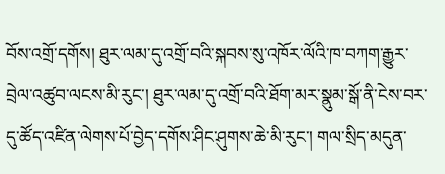བོས་འགྲོ་དགོས། ཐུར་ལམ་དུ་འགྲོ་བའི་སྐབས་སུ་འཁོར་ལོའི་ཁ་བཀག་རྒྱུར་བྲེལ་འཚུབ་ལངས་མི་རུང་། ཐུར་ལམ་དུ་འགྲོ་བའི་ཐོག་མར་སྣུམ་སྒོ་ནི་ངེས་བར་དུ་ཚོད་འཛིན་ལེགས་པོ་བྱེད་དགོས་ཤིང་ཤུགས་ཆེ་མི་རུང་། གལ་སྲིད་མདུན་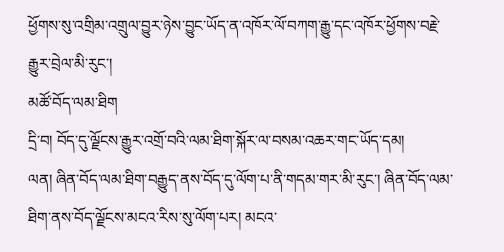ཕྱོགས་སུ་འགྲིམ་འགྲུལ་བྱུར་ཉེས་བྱུང་ཡོད་ན་འཁོར་ལོ་བཀག་རྒྱུ་དང་འཁོར་ཕྱོགས་བརྗེ་རྒྱུར་བྲེལ་མི་རུང་།
མཚོ་བོད་ལམ་ཐིག
དྲི་བ། བོད་དུ་ལྗོངས་རྒྱུར་འགྲོ་བའི་ལམ་ཐིག་སྐོར་ལ་བསམ་འཆར་གང་ཡོད་དམ།
ལན། ཞིན་བོད་ལམ་ཐིག་བརྒྱུད་ནས་བོད་དུ་ལོག་པ་ནི་གདམ་གར་མི་རུང་། ཞིན་བོད་ལམ་ཐིག་ནས་བོད་ལྗོངས་མངའ་རིས་སུ་ལོག་པར། མངའ་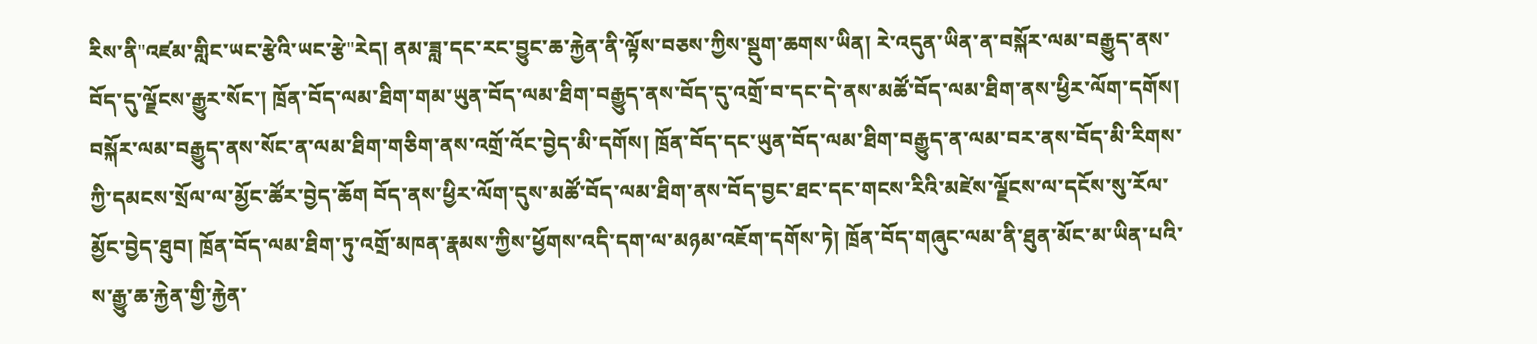རིས་ནི"འཛམ་གླིང་ཡང་རྩེའི་ཡང་རྩེ"རེད། ནམ་ཟླ་དང་རང་བྱུང་ཆ་རྐྱེན་ནི་ལྟོས་བཅས་ཀྱིས་སྡུག་ཆགས་ཡིན། རེ་འདུན་ཡིན་ན་བསྐོར་ལམ་བརྒྱུད་ནས་བོད་དུ་ལྗོངས་རྒྱུར་སོང་། ཁྲོན་བོད་ལམ་ཐིག་གམ་ཡུན་བོད་ལམ་ཐིག་བརྒྱུད་ནས་བོད་དུ་འགྲོ་བ་དང་དེ་ནས་མཚོ་བོད་ལམ་ཐིག་ནས་ཕྱིར་ལོག་དགོས། བསྐོར་ལམ་བརྒྱུད་ནས་སོང་ན་ལམ་ཐིག་གཅིག་ནས་འགྲོ་འོང་བྱེད་མི་དགོས། ཁྲོན་བོད་དང་ཡུན་བོད་ལམ་ཐིག་བརྒྱུད་ན་ལམ་བར་ནས་བོད་མི་རིགས་ཀྱི་དམངས་སྲོལ་ལ་མྱོང་ཚོར་བྱེད་ཆོག བོད་ནས་ཕྱིར་ལོག་དུས་མཚོ་བོད་ལམ་ཐིག་ནས་བོད་བྱང་ཐང་དང་གངས་རིའི་མཛེས་ལྗོངས་ལ་དངོས་སུ་རོལ་མྱོང་བྱེད་ཐུབ། ཁྲོན་བོད་ལམ་ཐིག་ཏུ་འགྲོ་མཁན་རྣམས་ཀྱིས་ཕྱོགས་འདི་དག་ལ་མཉམ་འཇོག་དགོས་ཏེ། ཁྲོན་བོད་གཞུང་ལམ་ནི་ཐུན་མོང་མ་ཡིན་པའི་ས་རྒྱུ་ཆ་རྐྱེན་གྱི་རྐྱེན་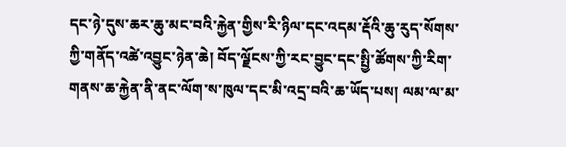དང་ཉེ་དུས་ཆར་ཆུ་མང་བའི་རྐྱེན་གྱིས་རི་ཉིལ་དང་འདམ་རྡོའི་ཆུ་རུད་སོགས་ཀྱི་གནོད་འཚེ་འབྱུང་ཉེན་ཆེ། བོད་ལྗོངས་ཀྱི་རང་བྱུང་དང་སྤྱི་ཚོགས་ཀྱི་རིག་གནས་ཆ་རྐྱེན་ནི་ནང་ལོག་ས་ཁུལ་དང་མི་འདྲ་བའི་ཆ་ཡོད་པས། ལམ་ལ་མ་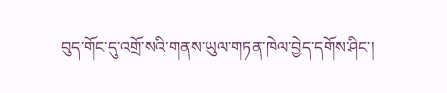བུད་གོང་དུ་འགྲོ་སའི་གནས་ཡུལ་གཏན་ཁེལ་བྱེད་དགོས་ཤིང་།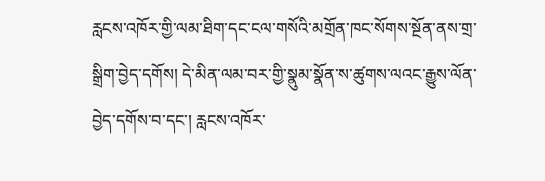རླངས་འཁོར་གྱི་ལམ་ཐིག་དང་ངལ་གསོའི་མགྲོན་ཁང་སོགས་སྔོན་ནས་གྲ་སྒྲིག་བྱེད་དགོས། དེ་མིན་ལམ་བར་གྱི་སྣུམ་སྣོན་ས་ཚུགས་ལའང་རྒྱུས་ལོན་བྱེད་དགོས་བ་དང་། རླངས་འཁོར་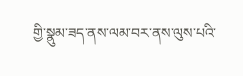གྱི་སྣུམ་ཟད་ནས་ལམ་བར་ནས་ལུས་པའི་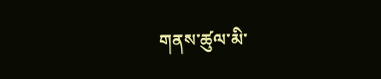གནས་ཚུལ་མི་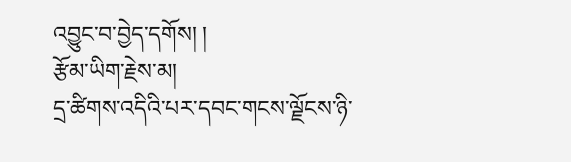འབྱུང་བ་བྱེད་དགོས། །
རྩོམ་ཡིག་རྗེས་མ།
དྲ་ཚིགས་འདིའི་པར་དབང་གངས་ལྗོངས་ཉི་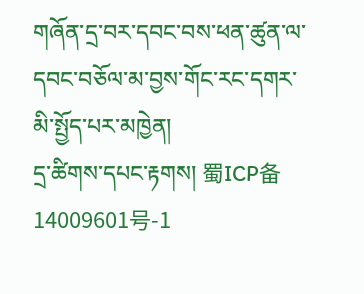གཞོན་དྲ་བར་དབང་བས་ཕན་ཚུན་ལ་དབང་བཅོལ་མ་བྱས་གོང་རང་དགར་མི་སྤྱོད་པར་མཁྱེན།
དྲ་ཚིགས་དཔང་རྟགས། 蜀ICP备14009601号-1